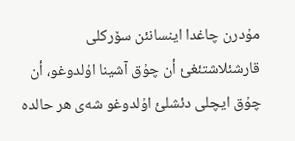مۇدرن چاغدا اینسانئن سۆرکلی قارشئلاشتئغئ أن چۇق آشینا اۇلدوغو، أن چۇق ایچلی دئشلئ اۇلدوغو شەی هر حالدە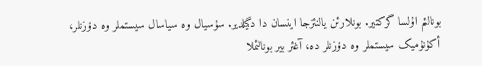بونالئم اۇلسا گرکتیر. بونلارئن یالنئزجا اینسان دا دگیلدیر. سۇسیال وە سیاسال سیستملر وە دۆزنلر، أکۇنۇمیک سیستملر وە دۆزنلر دە، آغئر بیر بونالئملا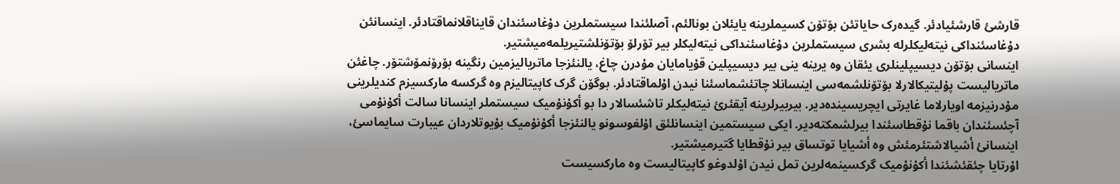قارشئ قارشئیادئر. گیدەرک حایاتئن بۆتۆن کسیملرینە یایئلان بونالئم، آصلئندا سیستملرین دۇغاسئندان قایناقلانماقتادئر. اینسانئن دۇغاسئنداکی نیتەلیکلرلە بشری سیستملرین دۇغاسئنداکی نیتەلیکلر بیر تۆرلۆ بۆتۆنلشتیریلمەمیشتیر.
اینسانی بۆتۆن دیسیپلینلری یئقان وە یرینە ینی بیر دیسیپلین قۇیامایان مۇدرن چاغ، یالنئزجا ماتریالیزمین رنگینە بۆرۆنمۆشتۆر. چاغئن ماتریالیست پۇلیتیکالارلا بۆتۆنلشمەسی اینسانلا چاتئشماسئنا نیدن اۇلماقتادئر. بوگۆن گرک کاپیتالیزم وە گرکسە مارکسیزم کندیلرینی مۇدرنیزمە اویارلاما غایرتی ایچریسیندەدیر. بیربیرلرینە آیقئرئ نیتەلیکلر تاشئسالار دا بو أکۇنۇمیک سیستملر اینسانا سالت أکۇنۇمی آچئسئندان باقما نۇقطاسئندا بیرلشمکتەدیر. ایکی سیستمین اینسانلئق اۇلغوسونو یالنئزجا أکۇنۇمیک بۇیوتلاردان عیبارت سایماسئ، اینسانئ أشیالاشتئرمئش وە أشیایا توتساق بیر نۇقطایا گتیرمیشتیر.
اۇرتایا چئقئشئندا أکۇنۇمیک گرکسینمەلرین تمل نیدن اۇلدوغو کاپیتالیست وە مارکسیست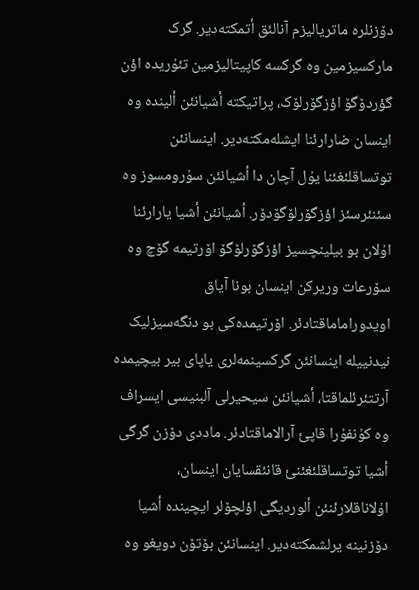دۆزنلرە ماتریالیزم آنالئق أتمکتەدیر. گرک مارکسیزمین وە گرکسە کاپیتالیزمین تئۇریدە اؤن گؤردۆگۆ اؤزگۆرلۆک، پراتیکتە أشیانئن ألیندە وە اینسان ضارارئنا ایشلەمکتەدیر. اینسانئن توتساقلئغئنا یۇل آچان دا أشیانئن سۇرومسوز وە سئنئرسئز اؤزگۆرلۆگۆدۆر. أشیانئن أشیا یارارئنا اۇلان بو بیلینچسیز اؤزگۆرلۆگۆ اۆرتیمە گۆچ وە سۆرعات وریرکن اینسان بونا آیاق اویدوراماماقتادئر. اۆرتیمدەکی بو دنگەسیزلیک نیدنییلە اینسانئن گرکسینمەلری یاپای بیر بیچیمدە آرتتئرئلماقتا، أشیانئن سیحیرلی آلبنیسی ایسراف وە کۇنفۇرا قاپئ آرالاماقتادئر. ماددی دۆزن گرگی أشیا توتساقلئغئنئ قانئقسایان اینسان، اۇلاناقلارئنئن ألوردیگی اؤلچۆلر ایچیندە أشیا دۆزنینە یرلشمکتەدیر. اینسانئن بۆتۆن دویغو وە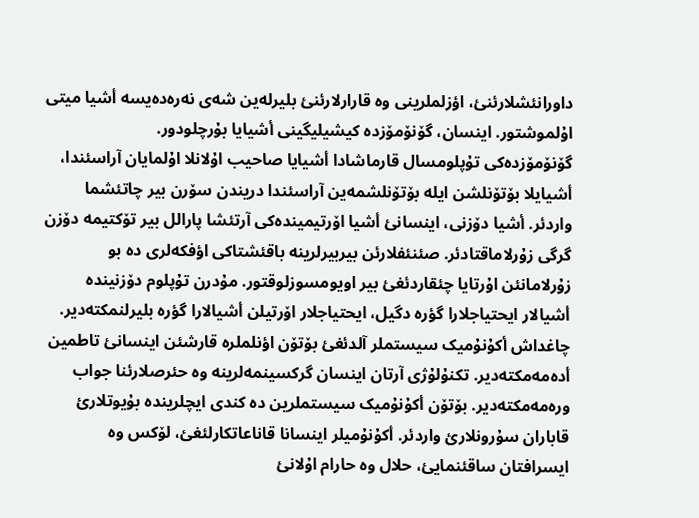داورانئشلارئنئ، اؤزلملرینی وە قارارلارئنئ بلیرلەین شەی نەرەدەیسە أشیا میتی اۇلموشتور. اینسان، گۆنۆمۆزدە کیشیلیگینی أشیایا بۇرچلودور.
گۆنۆمۆزدەکی تۇپلومسال قارماشادا أشیایا صاحیب اۇلانلا اۇلمایان آراسئندا، أشیایلا بۆتۆنلشن ایلە بۆتۆنلشمەین آراسئندا دریندن سۆرن بیر چاتئشما واردئر. أشیا دۆزنی، اینسانئ أشیا اۆرتیمیندەکی آرتئشا پارالل بیر تۆکتیمە دۆزن گرگی زۇرلاماقتادئر. صئنئفلارئن بیربیرلرینە باقئشتاکی اؤفکەلری دە بو زۇرلامانئن اۇرتایا چئقاردئغئ بیر اویومسوزلوقتور. مۇدرن تۇپلوم دۆزنیندە أشیالار ایحتیاجلارا گؤرە دگیل، ایحتیاجلار اۆرتیلن أشیالارا گؤرە بلیرلنمکتەدیر.
چاغداش أکۇنۇمیک سیستملر آلدئغئ بۆتۆن اؤنلملرە قارشئن اینسانئ تاطمین أدەمەمکتەدیر. تکنۇلۇژی آرتان اینسان گرکسینمەلرینە وە حئرصلارئنا جواب ورەمەمکتەدیر. بۆتۆن أکۇنۇمیک سیستملرین دە کندی ایچلریندە بۇیوتلارئ قاباران سۇرونلارئ واردئر. أکۇنۇمیلر اینسانا قاناعاتکارلئغئ، لۆکس وە ایسرافتان ساقئنمایئ، حلال وە حارام اۇلانئ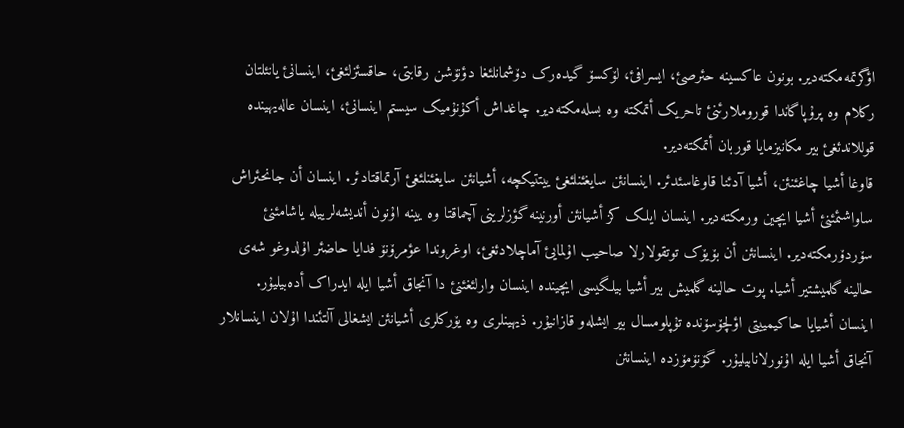اؤگرتمەمکتەدیر. بونون عاکسینە حئرصئ، ایسرافئ، لۆکسۆ گیدەرک دۆشمانلئغا دؤنۆشن رقابتی، حاقسئزلئغئ، اینسانئ یانئلتان رکلام وە پرۇپاگاندا قوروملارئنئ تاحریک أتمکتە وە بسلەمکتەدیر. چاغداش أکۇنۇمیک سیستم اینسانئ، اینسان عالەیهیندە قوللاندئغئ بیر مکانیزمایا قوربان أتمکتەدیر.
قاوغا أشیا چاغئنئن، أشیا آدئنا قاوغاسئدئر. اینسانئن سایغئنلئغئ ییتتیکچە، أشیانئن سایغئنلئغئ آرتماقتادئر. اینسان أن جانحئراش ساواشئمئنئ أشیا ایچین ورمکتەدیر. اینسان ایلک کز أشیانئن أورنینە گؤزلرینی آچماقتا وە یینە اۇنون أندیشەلرییلە یاشامئنئ سۆردۆرمکتەدیر. اینسانئن أن بۆیۆک توتقولارلا صاحیب اۇلمایئ آماچلادئغئ، اوغروندا عؤمرۆنۆ فدایا حاضئر اۇلدوغو شەی حالینە گلمیشتیر أشیا. پوت حالینە گلمیش بیر أشیا بیلگیسی ایچیندە اینسان وارلئغئنئ دا آنجاق أشیا ایلە ایدراک أدەبیلیۇر. اینسان أشیایا حاکیمییتی اؤلچۆسۆندە تۇپلومسال بیر ایشلەو قازانیۇر. ذیهینلری وە یۆرکلری أشیانئن ایشغالی آلتئندا اۇلان اینسانلار آنجاق أشیا ایلە اۇنورلانابیلیۇر. گۆنۆمۆزدە اینسانئن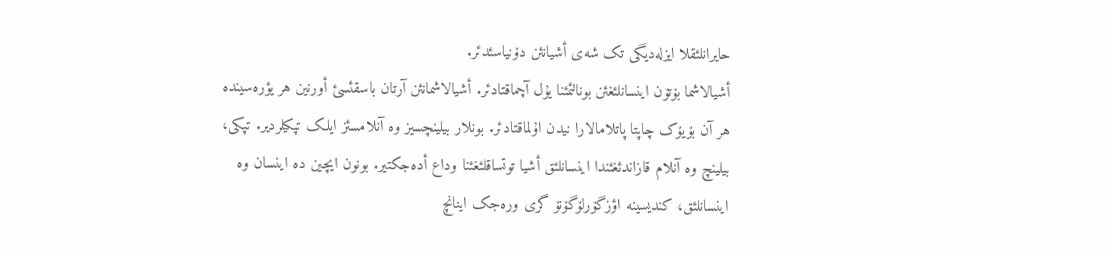حایرانلئقلا ایزلەدیگی تک شەی أشیانئن دۆنیاسئدئر.
أشیالاشما بۆتۆن اینسانلئغئن بونالئمئنا یۇل آچماقتادئر. أشیالاشمانئن آرتان باسقئسئ أورنین هر یؤرەسیندە هر آن بۆیۆک چاپتا پاتلامالارا نیدن اۇلماقتادئر. بونلار بیلینچسیز وە آنلامسئز ایلک تپکیلردیر. تپکی، بیلینچ وە آنلام قازاندئغئندا اینسانلئق أشیا توتساقلئغئنا وداع أدەجکتیر. بونون ایچین دە اینسان وە اینسانلئق، کندیسینە اؤزگۆرلۆگۆنۆ گری ورەجک اینانچ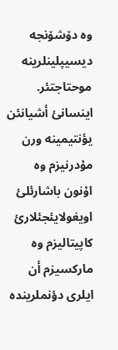وە دۆشۆنجە دیسیپلینلرینە موحتاجتئر.
اینسانئ أشیانئن یؤنتیمینە ورن مۇدرنیزم وە اۇنون باشارئلئ اویغولایئجئلارئ کاپیتالیزم وە مارکسیزم أن ایلری دؤنملریندە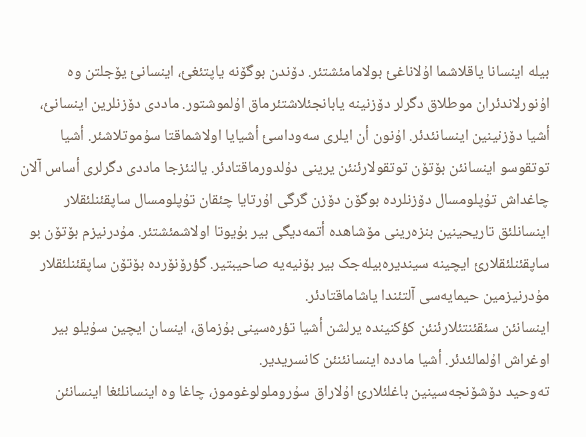بیلە اینسانا یاقلاشما اۇلاناغئ بولامامئشتئر. دۆندن بوگۆنە یاپتئغئ، اینسانئ یۆجلتن وە اۇنورلاندئران موطلاق دگرلر دۆزنینە یابانجئلاشتئرماق اۇلموشتور. ماددی دۆزنلرین اینسانئ، أشیا دۆزنینین اینسانئدئر. اۇنون أن ایلری سەوداسئ أشیایا اولاشماقتا سۇموتلاشئر. أشیا توتقوسو اینسانئن بۆتۆن توتقولارئنئن یرینی دۇلدورماقتادئر. یالنئزجا ماددی دگرلری أساس آلان چاغداش تۇپلومسال دۆزنلردە بوگۆن دۆزن گرگی اۇرتایا چئقان تۇپلومسال ساپقئنلئقلار اینسانلئق تاریحینین بنزەرینی مۆشاهدە أتمەدیگی بیر بۇیوتا اولاشمئشتئر. مۇدرنیزم بۆتۆن بو ساپقئنلئقلارئ ایچینە سیندیرەبیلەجک بیر بۆنیەیە صاحیبتیر. گؤرۆنۆردە بۆتۆن ساپقئنلئقلار مۇدرنیزمین حیمایەسی آلتئندا یاشاماقتادئر.
اینسانئن سئقئنتئلارئنئن کؤکنیندە یرلشن أشیا تؤرەسینی بۇزماق، اینسان ایچین سۇیلو بیر اوغراش اۇلمالئدئر. أشیا ماددە اینسانئنئن کانسریدیر.
تەوحید دۆشۆنجەسینین باغلئلارئ اۇلاراق سۇروملولوغوموز، چاغا وە اینسانلئغا اینسانئن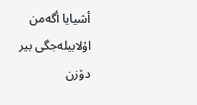أشیایا أگەمن اۇلابیلەجگی بیر دۆزن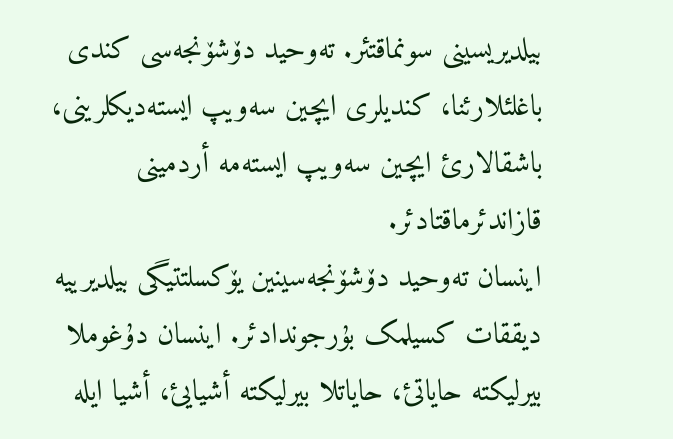بیلدیریسینی سونماقتئر. تەوحید دۆشۆنجەسی کندی باغلئلارئنا، کندیلری ایچین سەویپ ایستەدیکلرینی، باشقالارئ ایچین سەویپ ایستەمە أردمینی قازاندئرماقتادئر.
اینسان تەوحید دۆشۆنجەسینین یۆکسلتتیگی بیلدیرییە دیققات کسیلمک بۇرجوندادئر. اینسان دۇغوملا بیرلیکتە حایاتئ، حایاتلا بیرلیکتە أشیایئ، أشیا ایلە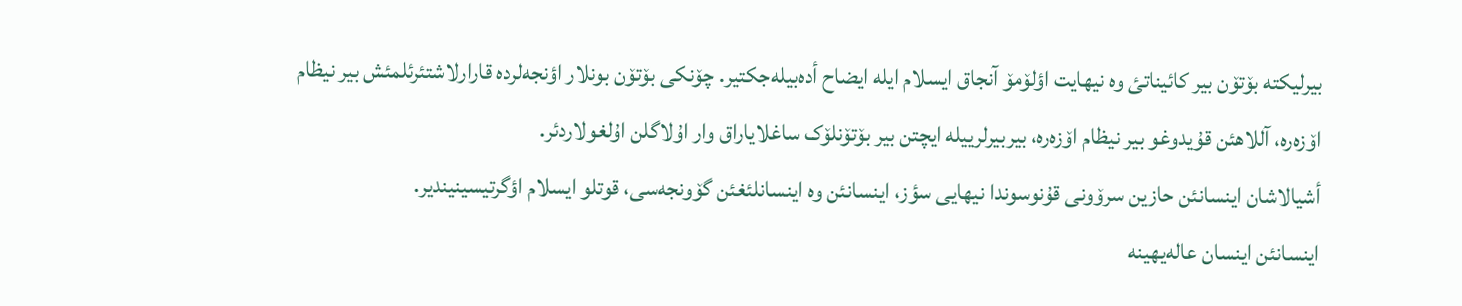بیرلیکتە بۆتۆن بیر کائیناتئ وە نیهایت اؤلۆمۆ آنجاق ایسلام ایلە ایضاح أدەبیلەجکتیر. چۆنکی بۆتۆن بونلار اؤنجەلردە قارارلاشتئرئلمئش بیر نیظام اۆزەرە، آللاهئن قۇیدوغو بیر نیظام اۆزەرە، بیربیرلرییلە ایچتن بیر بۆتۆنلۆک ساغلایاراق وار اۇلاگلن اۇلغولاردئر.
أشیالاشان اینسانئن حازین سرۆونی قۇنوسوندا نیهایی سؤز، اینسانئن وە اینسانلئغئن گۆونجەسی، قوتلو ایسلام اؤگرتیسینیندیر.
اینسانئن اینسان عالەیهینە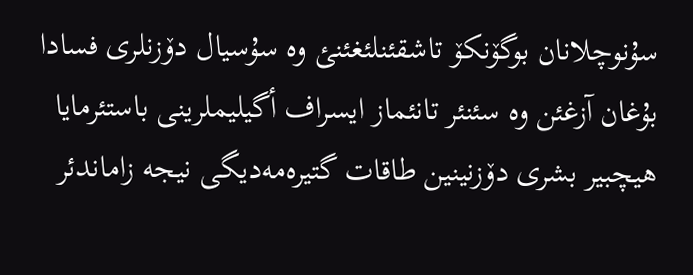سۇنوچلانان بوگۆنکۆ تاشقئنلئغئنئ وە سۇسیال دۆزنلری فسادا بۇغان آزغئن وە سئنئر تانئماز ایسراف أگیلیملرینی باستئرمایا هیچبیر بشری دۆزنینین طاقات گتیرەمەدیگی نیجە زاماندئر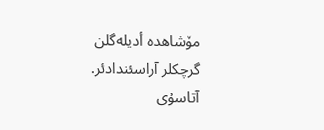مۆشاهدە أدیلەگلن گرچکلر آراسئندادئر.
آتاسۇی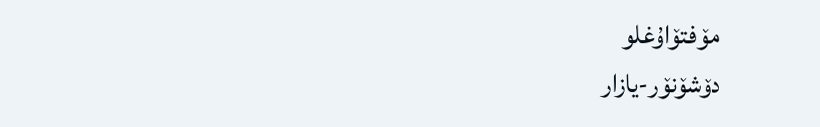مۆفتۆاۇغلو
دۆشۆنۆر-یازار